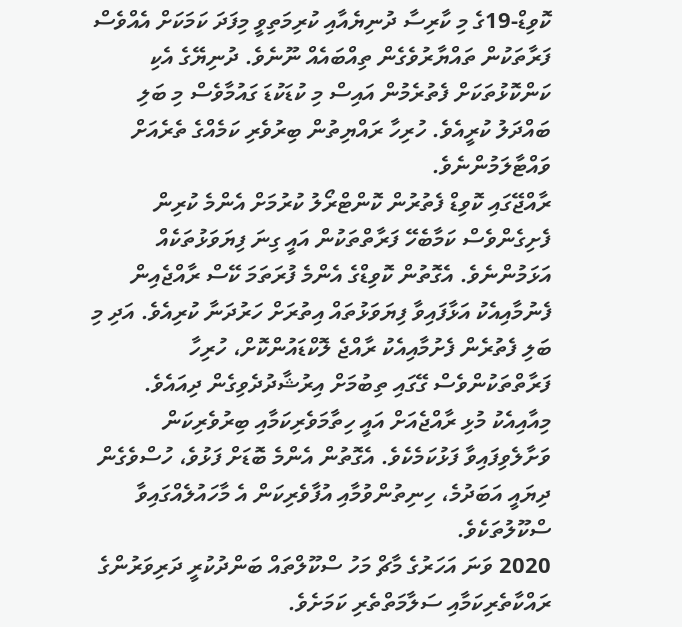ކޮވިޑް-19ގެ މި ކާރިސާ ދުނިޔެއާއި ކުރިމަތިވީ މިފަދަ ކަމަކަށް އެއްވެސް ފަރާތަކުން ތައްޔާރުވެގެން ތިއްބައެއް ނޫނެވެ. ދުނިޔޭގެ އެކި ކަންކޮޅުތަކަށް ފެތުރެމުން އައިސް މި ކުޑަކުޑަ ގައުމާވެސް މި ބަލި ބައްދަލު ކުރީއެވެ. ހުރިހާ ރައްޔިތުން ބިރުވެރި ކަމެއްގެ ތެރެއަށް ވައްޓާލަމުންނެވެ.
ރާއްޖޭގައި ކޮވިޑް ފެތުރުން ކޮންޓްރޯލު ކުރުމަށް އެންމެ ކުރިން ފެށިގެންވެސް ކަމާބެހޭ ފަރާތްތަކުން އައީ ގިނަ ފިޔަވަޅުތަކެއް އަޅަމުންނެވެ. އެގޮތުން ކޮވިޑްގެ އެންމެ ފުރަތަމަ ކޭސް ރާއްޖެއިން ފެނުމާއިއެކު އަޅާފައިވާ ފިޔަވަޅުތައް އިތުރަށް ހަރުދަނާ ކުރިއެވެ. އަދި މި ބަލި ފެތުރެން ފެށުމާއިއެކު ރާއްޖެ ލޮކްޑައުންކޮށް، ހުރިހާ ފަރާތްތަކުންވެސް ގޭގައި ތިބުމަށް އިރުޝާދުދެވިގެން ދިއައެވެ.
މިއާއިއެކު މުޅި ރާއްޖެއަށް އައީ ހިތާމަވެރިކަމާއި ބިރުވެރިކަން ވަށާލެވިފައިވާ ފަޅުކަމެކެވެ. އެގޮތުން އެންމެ ބޮޑަށް ފަޅުވެ، ހުސްވެގެން ދިޔައީ އަބަދުމެ، ހިނިތުންވުމާއި އުފާވެރިކަން އެ މާހައުލެއްގައިވާ ސްކޫލުތަކެވެ.
2020 ވަނަ އަހަރުގެ މާޗް މަހު ސްކޫލްތައް ބަންދުކުރީ ދަރިވަރުންގެ ރައްކާތެރިކަމާއި ސަލާމަތްތެރި ކަމަށެވެ.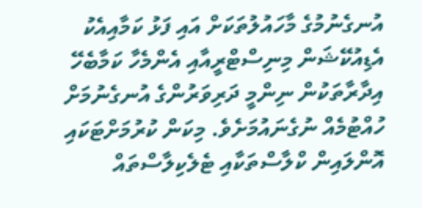އުނގެނުމުގެ މާހައުލުތަކަށް އައި ފަޅު ކަމާއިއެކު އެޑިއުކޭޝަން މިނިސްޓްރީއާއި އެންމެހާ ކަމާބެހޭ އިދާރާތަކުން ނިންމީ ދަރިވަރުންގެ އުނގެނުމަށް ހުއްޓުމެއް ނުގެނައުމަށެވެ. މިކަން ކުރުމަށްޓަކައި އޮންލައިން ކްލާސްތަކާއި ޓެލެކިލާސްތައް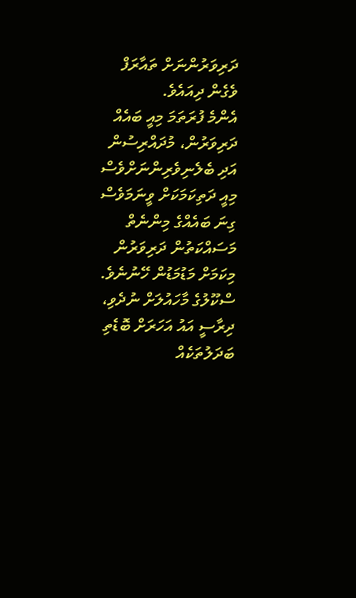ދަރިވަރުންނަށް ތައާރަފް ވެގެން ދިއައެވެ.
އެންމެ ފުރަތަމަ މިއީ ބައެއް ދަރިވަރުން، މުދައްރިސުން އަދި ބެލެނިވެރިންނަށްވެސް މިއީ ދަތިކަމަކަށް ވީނަމަވެސް ގިނަ ބައެއްގެ މިންނެތް މަސައްކަތުން ދަރިވަރުން މިކަމަށް މަޑުމަޑުން ހޭނުނެވެ. ސްކޫލުގެ މާހައުލަށް ނުދެވި، ދިރާސީ އައު އަހަރަށް ބޮޑެތި ބަދަލުތަކެއް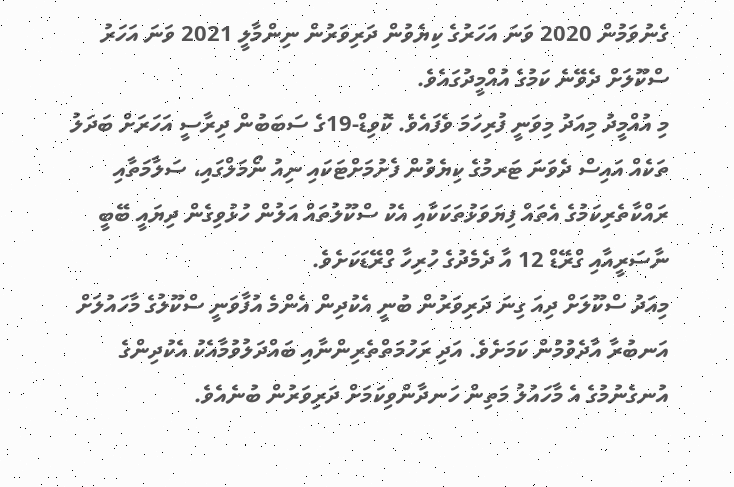ގެނުވަމުން 2020 ވަނަ އަހަރުގެ ކިޔެވުން ދަރިވަރުން ނިންމާލީ 2021 ވަނަ އަހަރު ސްކޫލަށް ދެވޭނެ ކަމުގެ އުއްމީދުގައެވެ.
މި އުއްމީދު މިއަދު މިވަނީ ފުރިހަމަ ވެފައެވެ. ކޮވިޑް-19ގެ ސަބަބުން ދިރާސީ އަހަރަށް ބަދަލު ތަކެއް އައިސް ދެވަނަ ޓަރމުގެ ކިޔެވުން ފެށުމަށްޓަކައި ނިއު ނޯމަލްގައި، ސަލާމަތާއި ރައްކާތެރިކަމުގެ އެތައް ފިޔަވަޅުތަކަކާއި އެކު ސްކޫލުތައް އަލުން ހުޅުވިގެން ދިޔައީ ބޭބީ ނާސަރީއާއި ގްރޭޑް 12 އާ ދެމެދުގެ ހުރިހާ ގްރޭޑަކަށެވެ.
މިއަދު ސްކޫލަށް ދިއަ ގިނަ ދަރިވަރުން ބުނީ އެކުދިން އެންމެ އުފާވަނީ ސްކޫލުގެ މާހައުލަށް އަނބުރާ އާދެވުމުން ކަމަށެވެ. އަދި ރަހުމަތްތެރިންނާއި ބައްދަލުވުމާއެކު އެކުދިންގެ އުނގެނުމުގެ އެ މާހައުލު މަތިން ހަނދާންވިކަމަށް ދަރިވަރުން ބުނެއެވެ.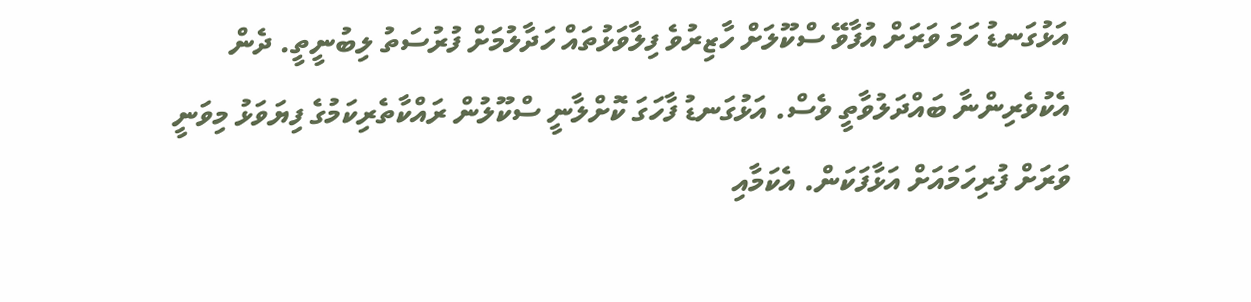އަޅުގަނޑު ހަމަ ވަރަށް އުފާވޭ ސްކޫލަށް ހާޒިރުވެ ފިލާވަޅުތައް ހަދާލުމަށް ފުރުސަތު ލިބުނީތީ. ދެން އެކުވެރިންނާ ބައްދަލުވާތީ ވެސް. އަޅުގަނޑު ފާހަގަ ކޮށްލާނީ ސްކޫލުން ރައްކާތެރިކަމުގެ ފިޔަވަޅު މިވަނީ ވަރަށް ފުރިހަމައަށް އަޅާފަކަން. އެކަމާއި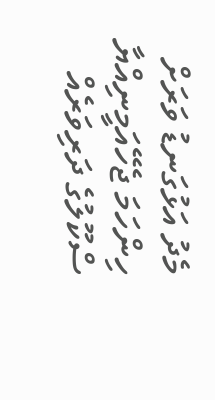މެދު އަޅުގަނޑު ވަރަށް ހިންހަމަ ޖެހޭއަމީނިއްޔާ ސްކޫލުގެ ދަރިވަރެއް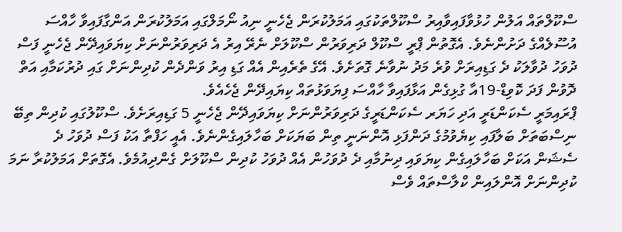ސްކޫލްތައް އަލުން ހުޅުވާފައިވާއިރު ސްކޫލްތަކުގައި އަމަލުކުރަން ޖެހެނީ ނިއު ނޯމަލްގައި އަމަލުކުރަން އަންގާފައިވާ ހާއްސަ އުސޫލެއްގެ ދަށުންނެވެ. އެގޮތުން ޕްރީ ސްކޫލް ދަރިވަރުން ސްކޫލަށް ނެރޭ އިރު އެ ދަރިވަރުންނަށް ކިޔަވައިދޭން ޖެހެނީ ފަސް ދުވަހު ދުވާލަކު ދެ ގަޑިއިރަށް ވުރެ މަދު ނުވާނެ ގޮތަށެވެ. އޭގެ ތެރެއިން އެއް ގަޑި އިރު ވަންދެން ކުދިންނަށް ގައި ދުރުކަމާއި އަތް ދޮވުން ފަދަ ކޮވިޑް-19އާ ގުޅިގެން އަޅާފައިވާ ހާއްސަ ފިޔަވަޅުތައް ކިޔައިދޭން ޖެހެއެވެ.
ޕްރައިމަރީ ސެކަންޑަރީ އަދި ހަޔަރ ސެކަންޑަރީގެ ދަރިވަރުންނަށް ކިޔަވައިދޭން ޖެހެނީ 5 ގަޑިއިރަށެވެ. ސްކޫލުގައި ކުދިން ތިބޭ ނިސްބަތަށް ބަލާފައި ކިޔެވުމުގެ ދަންފަޅި އޮންނަނީ ތިން ބަޔަކަށް ބަހާލައިގެންނެވެ. އެއީ ހަފްތާ އަކު ފަސް ދުވަހު ދެ ސެޝަން އަކަށް ބަހާލައިގެން ކިޔަވައި ދިނުމާއި ދެ ދުވަހުން އެއް ދުވަހު ކުދިން ސްކޫލަށް ގެންދިއުމެވެ. އެގޮތަށް އަމަލުކުރާ ނަމަ ކުދިންނަށް އޮންލައިން ކްލާސްތައް ވެސް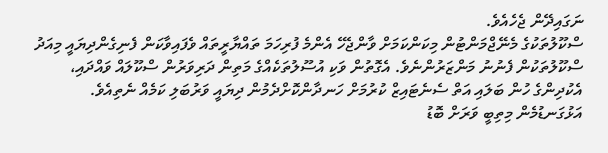ނަގައިދޭން ޖެހެއެވެ.
ސްކޫލުތަކުގެ މެނޭޖްމަންޓުން މިކަންކަމަށް ވާންޖެހޭ އެންމެ ފުރިހަމަ ތައްޔާރީތައް ވެފައިވާކަން ފެނިގެންދިޔައީ މިއަދު ސްކޫލުތަކުން ފެނުނު މަންޒަރުންނެވެ. އެގޮތުން ވަކި އުސޫލުތަކެއްގެ މަތިން ދަރިވަރުން ސްކޫލައް ވައްދައި، އެކުދިންގެ ހުން ބަލައި އަތް ސެނެޓައިޒް ކުރުމަށް ހަނދާންކޮށްދެމުން ދިޔައީ ވަރުބަލި ކަމެއް ނެތިއެވެ.
އަޅުގަނޑުމެން މިތިބީ ވަރަށް ބޮޑު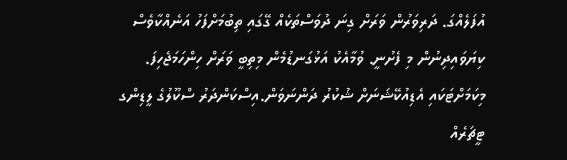އުފަލެއްގަ. ދަރިވަރުން ވަރަށް ގިނަ ދުވަސްތަކެއް ގޭގައި ތިބުމަށްފަހު އަނެއްކާވެސް ކިޔަވައިދިނުން މި ފެށުނީ. ވުމާއެކު އަޅުގަނޑުމެން މިތިބީ ވަރަށް ހިންހަމަޖެހިފަ. މިކަމަށްޓަކައި އެޑިއުކޭޝަނަށް ޝުކުރު ދަންނަވަން.އިސްކަންދަރު ސްކޫލުގެ ލީޑިންގ ޓީޗަރެއް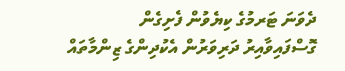ދެވަނަ ޓަރމުގެ ކިޔެވުން ފެށިގެން ގޮސްފައިވާއިރު ދަރިވަރުން އެކުދިންގެ ޒިންމާތައް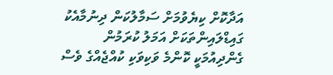އަދާކޮށް ކިޔެވުމަށް ސަމާލުކަން ދިނުމާއެކު ގައިޑްލައިންތަކަށް އަމަލު ކުރަމުން ގެންދިއުމަކީ ކޮންމެ ވަކިވަކި ކުއްޖެއްގެ ވެސް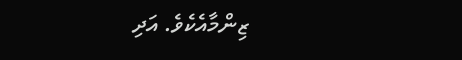ޒިންމާއެކެވެ. އަދި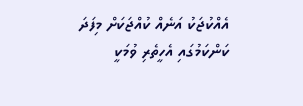އެއްކުޖަކު އަނެއް ކުއްޖަކަށް މިފަދަ ކަންކަމުގައި އެހީތެރި ވުމަކީ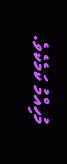މުހިއްމު ކަމެކެވެ.